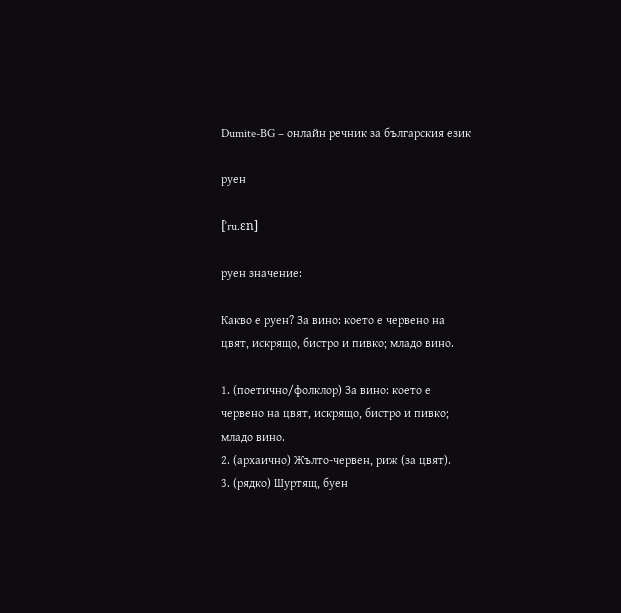Dumite-BG – онлайн речник за българския език

руен

[ˈru.ɛn]

руен значение:

Какво е руен? За вино: което е червено на цвят, искрящо, бистро и пивко; младо вино.

1. (поетично/фолклор) За вино: което е червено на цвят, искрящо, бистро и пивко; младо вино.
2. (архаично) Жълто-червен, риж (за цвят).
3. (рядко) Шуртящ, буен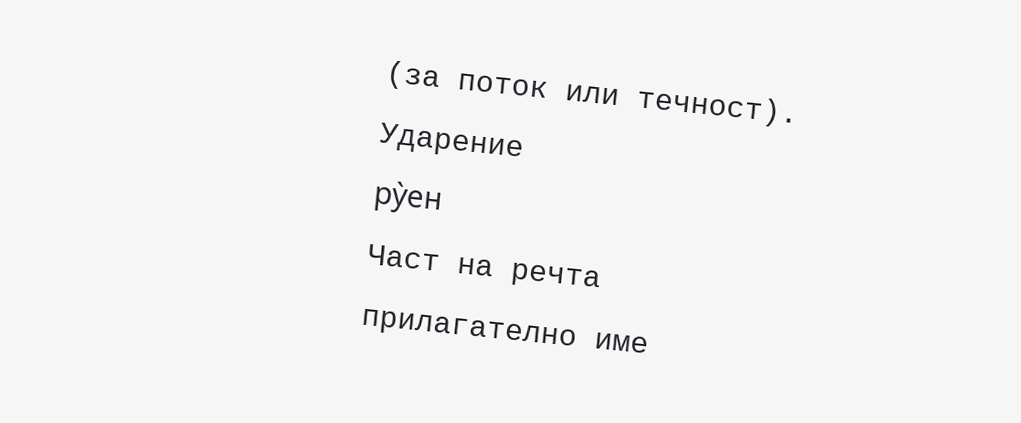(за поток или течност).
Ударение
ру̀ен
Част на речта
прилагателно име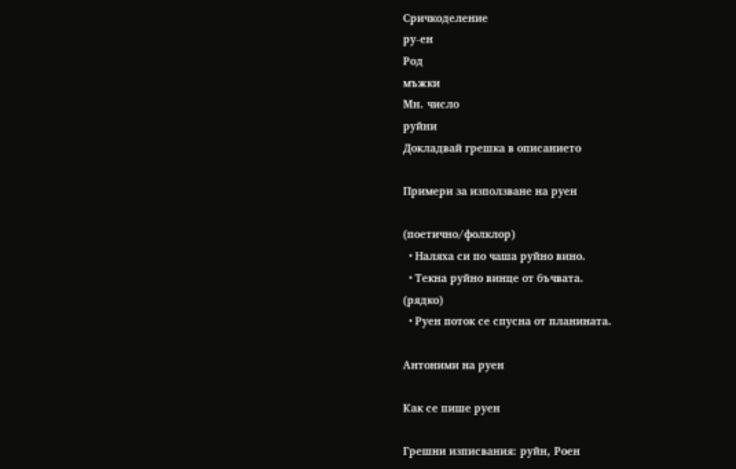Сричкоделение
ру-ен
Род
мъжки
Мн. число
руйни
Докладвай грешка в описанието

Примери за използване на руен

(поетично/фолклор)
  • Наляха си по чаша руйно вино.
  • Текна руйно винце от бъчвата.
(рядко)
  • Руен поток се спусна от планината.

Антоними на руен

Как се пише руен

Грешни изписвания: руйн, Роен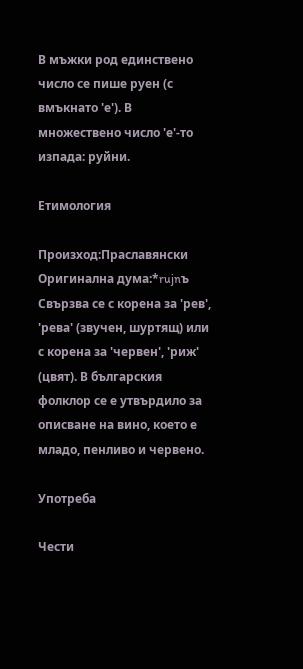В мъжки род единствено число се пише руен (с вмъкнато 'е'). В множествено число 'е'-то изпада: руйни.

Етимология

Произход:Праславянски
Оригинална дума:*rujnъ
Свързва се с корена за 'рев', 'рева' (звучен, шуртящ) или с корена за 'червен', 'риж' (цвят). В българския фолклор се е утвърдило за описване на вино, което е младо, пенливо и червено.

Употреба

Чести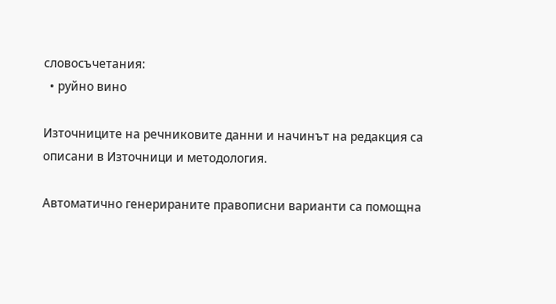словосъчетания:
  • руйно вино

Източниците на речниковите данни и начинът на редакция са описани в Източници и методология.

Автоматично генерираните правописни варианти са помощна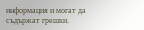информация и могат да съдържат грешки.